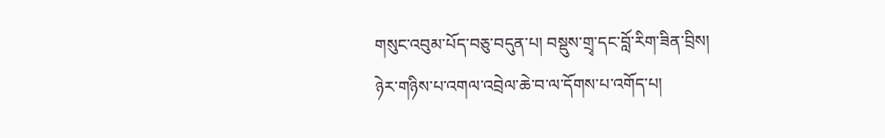གསུང་འབུམ་པོད་བཅུ་བདུན་པ། བསྡུས་གྲྭ་དང་བློ་རིག་ཟིན་བྲིས།
ཉེར་གཉིས་པ་འགལ་འབྲེལ་ཆེ་བ་ལ་དོགས་པ་འགོད་པ།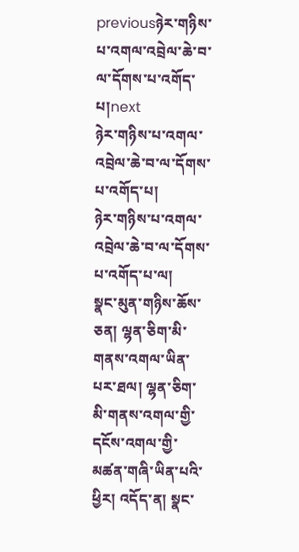previousཉེར་གཉིས་པ་འགལ་འབྲེལ་ཆེ་བ་ལ་དོགས་པ་འགོད་པ།next
ཉེར་གཉིས་པ་འགལ་འབྲེལ་ཆེ་བ་ལ་དོགས་པ་འགོད་པ།
ཉེར་གཉིས་པ་འགལ་འབྲེལ་ཆེ་བ་ལ་དོགས་པ་འགོད་པ་ལ།
སྣང་མུན་གཉིས་ཆོས་ཅན། ལྷན་ཅིག་མི་གནས་འགལ་ཡིན་པར་ཐལ། ལྷན་ཅིག་མི་གནས་འགལ་གྱི་དངོས་འགལ་གྱི་མཚན་གཞི་ཡིན་པའི་ཕྱིར། འདོད་ན། སྣང་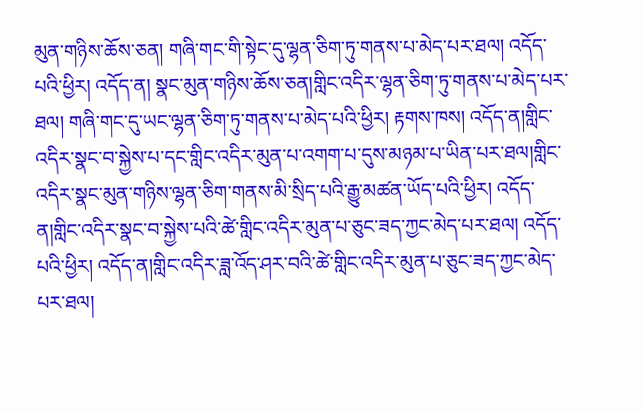མུན་གཉིས་ཆོས་ཅན། གཞི་གང་གི་སྟེང་དུ་ལྷན་ཅིག་ཏུ་གནས་པ་མེད་པར་ཐལ། འདོད་པའི་ཕྱིར། འདོད་ན། སྣང་མུན་གཉིས་ཆོས་ཅན།གླིང་འདིར་ལྷན་ཅིག་ཏུ་གནས་པ་མེད་པར་ཐལ། གཞི་གང་དུ་ཡང་ལྷན་ཅིག་ཏུ་གནས་པ་མེད་པའི་ཕྱིར། རྟགས་ཁས། འདོད་ན།གླིང་འདིར་སྣང་བ་སྐྱེས་པ་དང་གླིང་འདིར་མུན་པ་འགག་པ་དུས་མཉམ་པ་ཡིན་པར་ཐལ།གླིང་འདིར་སྣང་མུན་གཉིས་ལྷན་ཅིག་གནས་མི་སྲིད་པའི་རྒྱུ་མཚན་ཡོད་པའི་ཕྱིར། འདོད་ན།གླིང་འདིར་སྣང་བ་སྐྱེས་པའི་ཚེ་གླིང་འདིར་མུན་པ་ཅུང་ཟད་ཀྱང་མེད་པར་ཐལ། འདོད་པའི་ཕྱིར། འདོད་ན།གླིང་འདིར་ཟླ་འོད་ཤར་བའི་ཚེ་གླིང་འདིར་མུན་པ་ཅུང་ཟད་ཀྱང་མེད་པར་ཐལ།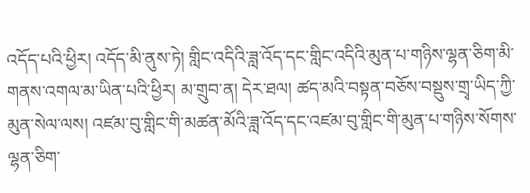འདོད་པའི་ཕྱིར། འདོད་མི་ནུས་ཏེ། གླིང་འདིའི་ཟླ་འོད་དང་གླིང་འདིའི་མུན་པ་གཉིས་ལྷན་ཅིག་མི་གནས་འགལ་མ་ཡིན་པའི་ཕྱིར། མ་གྲུབ་ན། དེར་ཐལ། ཚད་མའི་བསྟན་བཅོས་བསྡུས་གྲྭ་ཡིད་ཀྱི་མུན་སེལ་ལས། འཛམ་བུ་གླིང་གི་མཚན་མོའི་ཟླ་འོད་དང་འཛམ་བུ་གླིང་གི་མུན་པ་གཉིས་སོགས་ལྷན་ཅིག་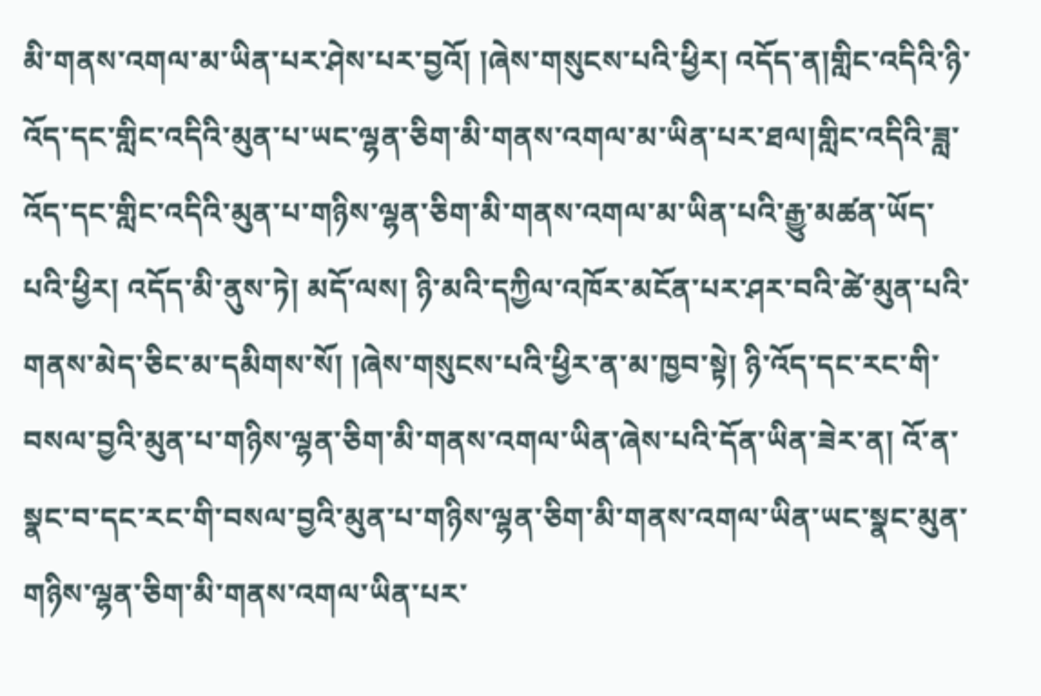མི་གནས་འགལ་མ་ཡིན་པར་ཤེས་པར་བྱའོ། །ཞེས་གསུངས་པའི་ཕྱིར། འདོད་ན།གླིང་འདིའི་ཉི་འོད་དང་གླིང་འདིའི་མུན་པ་ཡང་ལྷན་ཅིག་མི་གནས་འགལ་མ་ཡིན་པར་ཐལ།གླིང་འདིའི་ཟླ་འོད་དང་གླིང་འདིའི་མུན་པ་གཉིས་ལྷན་ཅིག་མི་གནས་འགལ་མ་ཡིན་པའི་རྒྱུ་མཚན་ཡོད་པའི་ཕྱིར། འདོད་མི་ནུས་ཏེ། མདོ་ལས། ཉི་མའི་དཀྱིལ་འཁོར་མངོན་པར་ཤར་བའི་ཚེ་མུན་པའི་གནས་མེད་ཅིང་མ་དམིགས་སོ། །ཞེས་གསུངས་པའི་ཕྱིར་ན་མ་ཁྱབ་སྟེ། ཉི་འོད་དང་རང་གི་བསལ་བྱའི་མུན་པ་གཉིས་ལྷན་ཅིག་མི་གནས་འགལ་ཡིན་ཞེས་པའི་དོན་ཡིན་ཟེར་ན། འོ་ན་སྣང་བ་དང་རང་གི་བསལ་བྱའི་མུན་པ་གཉིས་ལྷན་ཅིག་མི་གནས་འགལ་ཡིན་ཡང་སྣང་མུན་གཉིས་ལྷན་ཅིག་མི་གནས་འགལ་ཡིན་པར་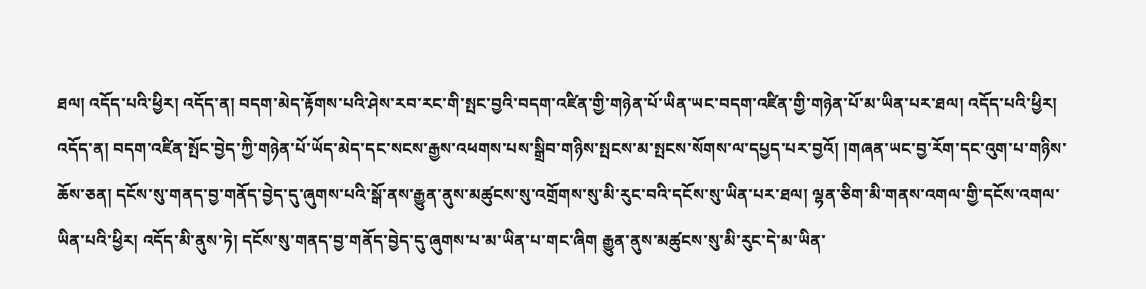ཐལ། འདོད་པའི་ཕྱིར། འདོད་ན། བདག་མེད་རྟོགས་པའི་ཤེས་རབ་རང་གི་སྤང་བྱའི་བདག་འཛིན་གྱི་གཉེན་པོ་ཡིན་ཡང་བདག་འཛིན་གྱི་གཉེན་པོ་མ་ཡིན་པར་ཐལ། འདོད་པའི་ཕྱིར། འདོད་ན། བདག་འཛིན་སྤོང་བྱེད་ཀྱི་གཉེན་པོ་ཡོད་མེད་དང་སངས་རྒྱས་འཕགས་པས་སྒྲིབ་གཉིས་སྤངས་མ་སྤངས་སོགས་ལ་དཔྱད་པར་བྱའོ། །གཞན་ཡང་བྱ་རོག་དང་འུག་པ་གཉིས་ཆོས་ཅན། དངོས་སུ་གནད་བྱ་གནོད་བྱེད་དུ་ཞུགས་པའི་སྒོ་ནས་རྒྱུན་ནུས་མཚུངས་སུ་འགྲོགས་སུ་མི་རུང་བའི་དངོས་སུ་ཡིན་པར་ཐལ། ལྷན་ཅིག་མི་གནས་འགལ་གྱི་དངོས་འགལ་ཡིན་པའི་ཕྱིར། འདོད་མི་ནུས་ཏེ། དངོས་སུ་གནད་བྱ་གནོད་བྱེད་དུ་ཞུགས་པ་མ་ཡིན་པ་གང་ཞིག རྒྱུན་ནུས་མཚུངས་སུ་མི་རུང་དེ་མ་ཡིན་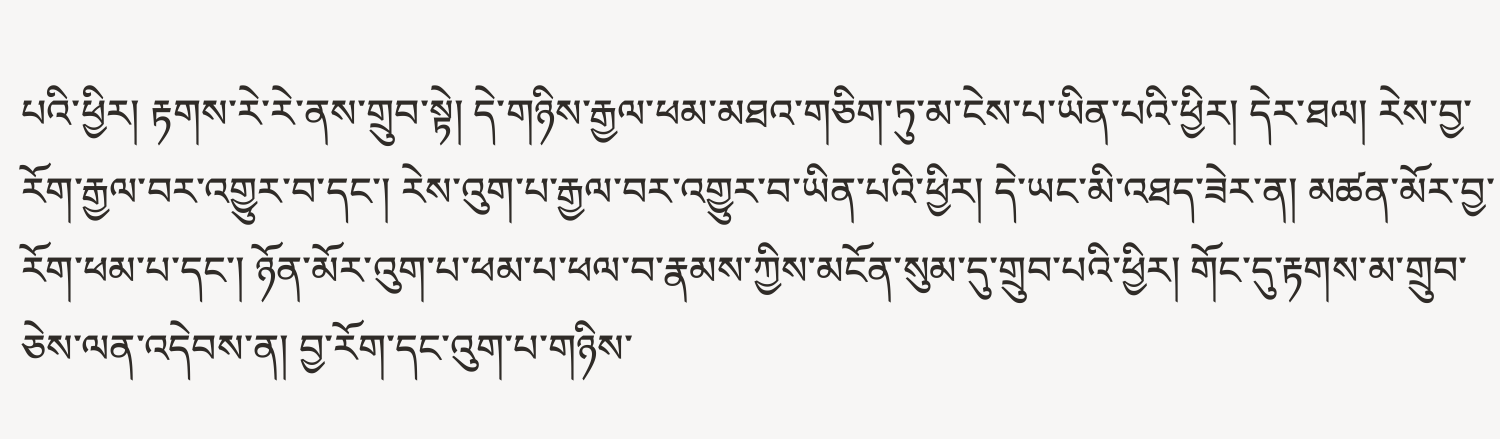པའི་ཕྱིར། རྟགས་རེ་རེ་ནས་གྲུབ་སྟེ། དེ་གཉིས་རྒྱལ་ཕམ་མཐའ་གཅིག་ཏུ་མ་ངེས་པ་ཡིན་པའི་ཕྱིར། དེར་ཐལ། རེས་བྱ་རོག་རྒྱལ་བར་འགྱུར་བ་དང་། རེས་འུག་པ་རྒྱལ་བར་འགྱུར་བ་ཡིན་པའི་ཕྱིར། དེ་ཡང་མི་འཐད་ཟེར་ན། མཚན་མོར་བྱ་རོག་ཕམ་པ་དང་། ཉོན་མོར་འུག་པ་ཕམ་པ་ཕལ་བ་རྣམས་ཀྱིས་མངོན་སུམ་དུ་གྲུབ་པའི་ཕྱིར། གོང་དུ་རྟགས་མ་གྲུབ་ཅེས་ལན་འདེབས་ན། བྱ་རོག་དང་འུག་པ་གཉིས་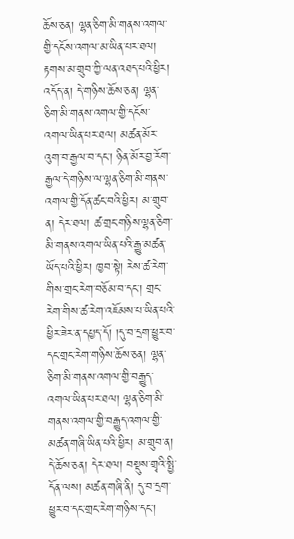ཆོས་ཅན། ལྷན་ཅིག་མི་གནས་འགལ་གྱི་དངོས་འགལ་མ་ཡིན་པར་ཐལ། རྟགས་མ་གྲུབ་ཀྱི་ལན་འཐད་པའི་ཕྱིར། འདོད་ན། དེ་གཉིས་ཆོས་ཅན། ལྷན་ཅིག་མི་གནས་འགལ་གྱི་དངོས་འགལ་ཡིན་པར་ཐལ། མཚན་མོར་འུག་བ་རྒྱལ་བ་དང་། ཉིན་མོར་བྱ་རོག་རྒྱལ་དེ་གཉིས་ལ་ལྷན་ཅིག་མི་གནས་འགལ་གྱི་དོན་ཚང་བའི་ཕྱིར། མ་གྲུབ་ན། དེར་ཐལ། ཚ་གྲང་གཉིས་ལྷན་ཅིག་མི་གནས་འགལ་ཡིན་པའི་རྒྱུ་མཚན་ཡོད་པའི་ཕྱིར། ཁྱབ་སྟེ། རེས་ཚ་རེག་གིས་གྲང་རེག་བཅོམ་བ་དང་། གྲང་རེག་གིས་ཚ་རེག་འཇོམས་པ་ཡིན་པའི་ཕྱིར་ཟེར་ན་དཔྱད་དོ། །དུ་བ་དྲག་ཕྱུར་བ་དང་གྲང་རེག་གཉིས་ཆོས་ཅན། ལྷན་ཅིག་མི་གནས་འགལ་གྱི་བརྒྱུད་འགལ་ཡིན་པར་ཐལ། ལྷན་ཅིག་མི་གནས་འགལ་གྱི་བརྒྱུད་འགལ་གྱི་མཚན་གཞི་ཡིན་པའི་ཕྱིར། མ་གྲུབ་ན། དེ་ཆོས་ཅན། དེར་ཐལ། བསྡུས་གྲྭའི་སྤྱི་དོན་ལས། མཚན་གཞི་ནི། དུ་བ་དྲག་ཕྱུར་བ་དང་གྲང་རེག་གཉིས་དང་།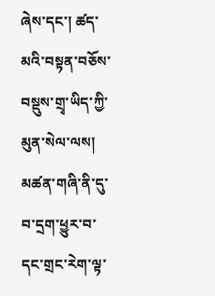ཞེས་དང་། ཚད་མའི་བསྟན་བཅོས་བསྡུས་གྲྭ་ཡིད་ཀྱི་མུན་སེལ་ལས། མཚན་གཞི་ནི་དུ་བ་དྲག་ཕྱུར་བ་དང་གྲང་རེག་ལྟ་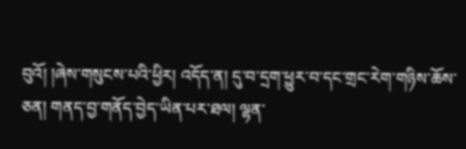བུའོ། །ཞེས་གསུངས་པའི་ཕྱིར། འདོད་ན། དུ་བ་དྲག་ཕྱུར་བ་དང་གྲང་རེག་གཉིས་ཆོས་ཅན། གནད་བྱ་གནོད་བྱེད་ཡིན་པར་ཐལ། ལྷན་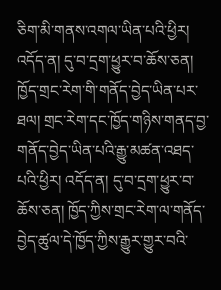ཅིག་མི་གནས་འགལ་ཡིན་པའི་ཕྱིར། འདོད་ན། དུ་བ་དྲག་ཕྱུར་བ་ཆོས་ཅན། ཁྱོད་གྲང་རེག་གི་གནོད་བྱེད་ཡིན་པར་ཐལ། གྲང་རེག་དང་ཁྱོད་གཉིས་གནད་བྱ་གནོད་བྱེད་ཡིན་པའི་རྒྱུ་མཚན་འཐད་པའི་ཕྱིར། འདོད་ན། དུ་བ་དྲག་ཕྱུར་བ་ཆོས་ཅན། ཁྱོད་ཀྱིས་གྲང་རེག་ལ་གནོད་བྱེད་ཚུལ་དེ་ཁྱོད་ཀྱིས་རྒྱུར་གྱུར་བའི་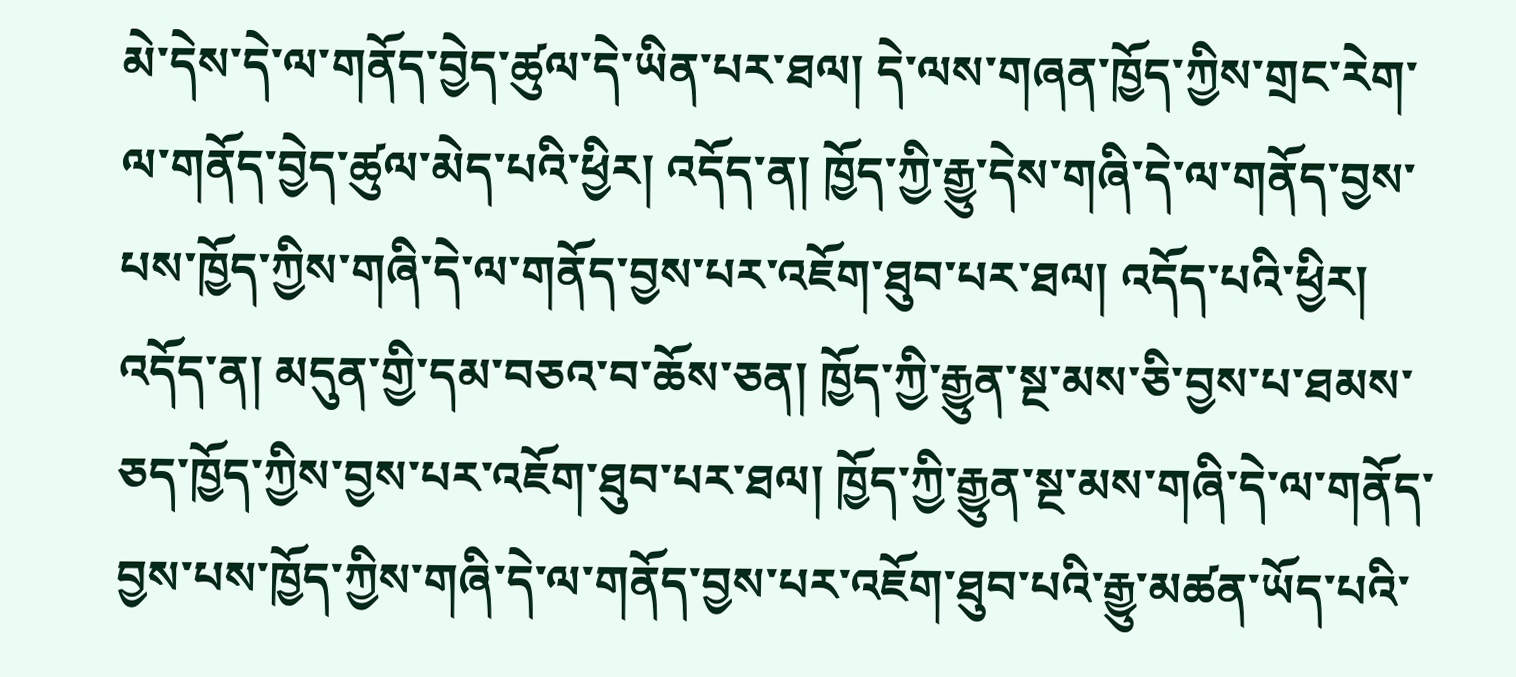མེ་དེས་དེ་ལ་གནོད་བྱེད་ཚུལ་དེ་ཡིན་པར་ཐལ། དེ་ལས་གཞན་ཁྱོད་ཀྱིས་གྲང་རེག་ལ་གནོད་བྱེད་ཚུལ་མེད་པའི་ཕྱིར། འདོད་ན། ཁྱོད་ཀྱི་རྒྱུ་དེས་གཞི་དེ་ལ་གནོད་བྱས་པས་ཁྱོད་ཀྱིས་གཞི་དེ་ལ་གནོད་བྱས་པར་འཇོག་ཐུབ་པར་ཐལ། འདོད་པའི་ཕྱིར། འདོད་ན། མདུན་གྱི་དམ་བཅའ་བ་ཆོས་ཅན། ཁྱོད་ཀྱི་རྒྱུན་སྔ་མས་ཅི་བྱས་པ་ཐམས་ཅད་ཁྱོད་ཀྱིས་བྱས་པར་འཇོག་ཐུབ་པར་ཐལ། ཁྱོད་ཀྱི་རྒྱུན་སྔ་མས་གཞི་དེ་ལ་གནོད་བྱས་པས་ཁྱོད་ཀྱིས་གཞི་དེ་ལ་གནོད་བྱས་པར་འཇོག་ཐུབ་པའི་རྒྱུ་མཚན་ཡོད་པའི་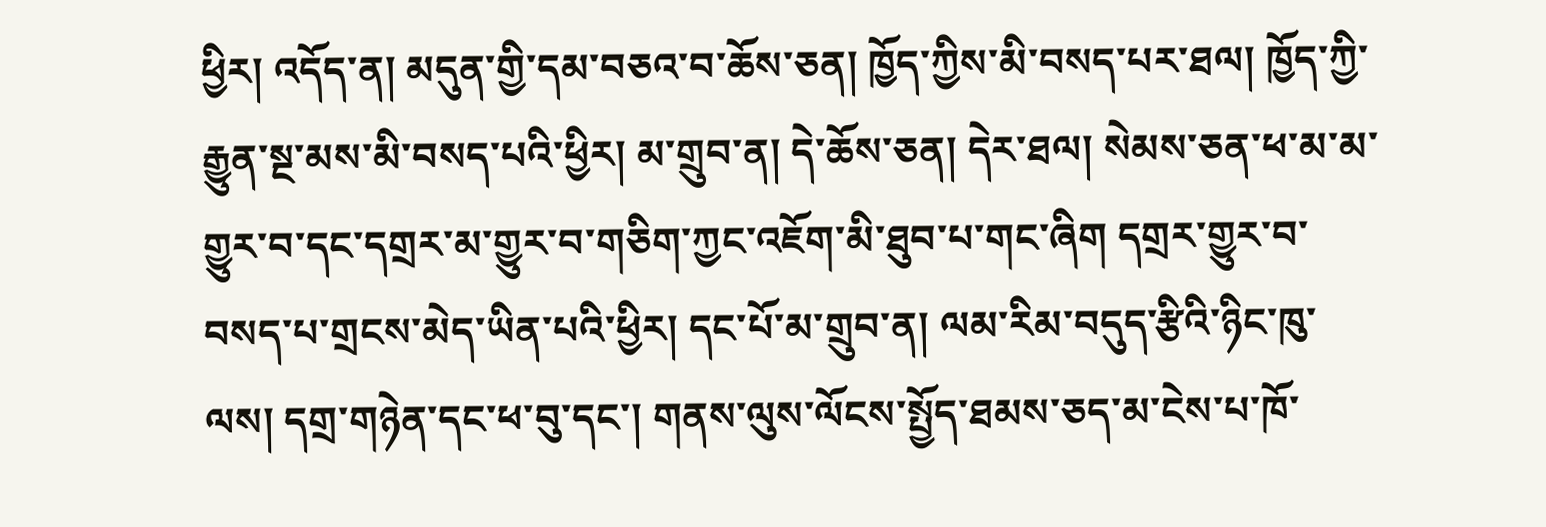ཕྱིར། འདོད་ན། མདུན་གྱི་དམ་བཅའ་བ་ཆོས་ཅན། ཁྱོད་ཀྱིས་མི་བསད་པར་ཐལ། ཁྱོད་ཀྱི་རྒྱུན་སྔ་མས་མི་བསད་པའི་ཕྱིར། མ་གྲུབ་ན། དེ་ཆོས་ཅན། དེར་ཐལ། སེམས་ཅན་ཕ་མ་མ་གྱུར་བ་དང་དགྲར་མ་གྱུར་བ་གཅིག་ཀྱང་འཇོག་མི་ཐུབ་པ་གང་ཞིག དགྲར་གྱུར་བ་བསད་པ་གྲངས་མེད་ཡིན་པའི་ཕྱིར། དང་པོ་མ་གྲུབ་ན། ལམ་རིམ་བདུད་རྩིའི་ཉིང་ཁུ་ལས། དགྲ་གཉེན་དང་ཕ་བུ་དང་། གནས་ལུས་ལོངས་སྤྱོད་ཐམས་ཅད་མ་ངེས་པ་ཁོ་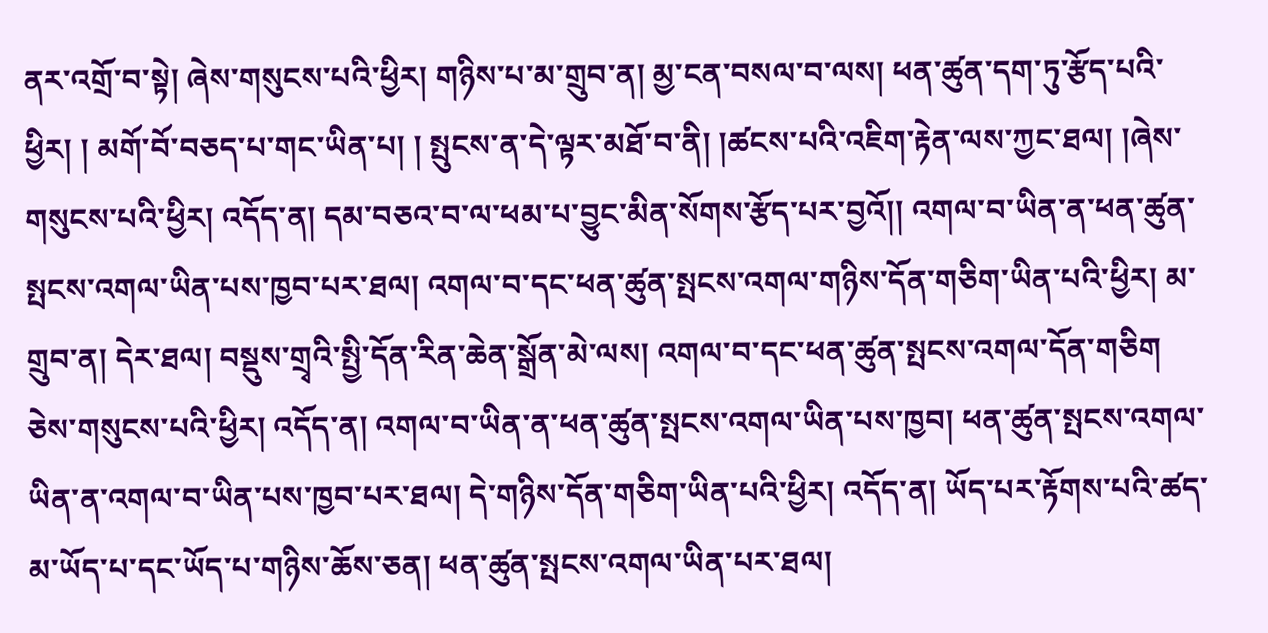ནར་འགྲོ་བ་སྟེ། ཞེས་གསུངས་པའི་ཕྱིར། གཉིས་པ་མ་གྲུབ་ན། མྱ་ངན་བསལ་བ་ལས། ཕན་ཚུན་དག་ཏུ་རྩོད་པའི་ཕྱིར། ། མགོ་བོ་བཅད་པ་གང་ཡིན་པ། ། སྤུངས་ན་དེ་ལྟར་མཐོ་བ་ནི། །ཚངས་པའི་འཇིག་རྟེན་ལས་ཀྱང་ཐལ། །ཞེས་གསུངས་པའི་ཕྱིར། འདོད་ན། དམ་བཅའ་བ་ལ་ཕམ་པ་བྱུང་མིན་སོགས་རྩོད་པར་བྱའོ།། འགལ་བ་ཡིན་ན་ཕན་ཚུན་སྤངས་འགལ་ཡིན་པས་ཁྱབ་པར་ཐལ། འགལ་བ་དང་ཕན་ཚུན་སྤངས་འགལ་གཉིས་དོན་གཅིག་ཡིན་པའི་ཕྱིར། མ་གྲུབ་ན། དེར་ཐལ། བསྡུས་གྲྭའི་སྤྱི་དོན་རིན་ཆེན་སྒྲོན་མེ་ལས། འགལ་བ་དང་ཕན་ཚུན་སྤངས་འགལ་དོན་གཅིག ཅེས་གསུངས་པའི་ཕྱིར། འདོད་ན། འགལ་བ་ཡིན་ན་ཕན་ཚུན་སྤངས་འགལ་ཡིན་པས་ཁྱབ། ཕན་ཚུན་སྤངས་འགལ་ཡིན་ན་འགལ་བ་ཡིན་པས་ཁྱབ་པར་ཐལ། དེ་གཉིས་དོན་གཅིག་ཡིན་པའི་ཕྱིར། འདོད་ན། ཡོད་པར་རྟོགས་པའི་ཚད་མ་ཡོད་པ་དང་ཡོད་པ་གཉིས་ཆོས་ཅན། ཕན་ཚུན་སྤངས་འགལ་ཡིན་པར་ཐལ།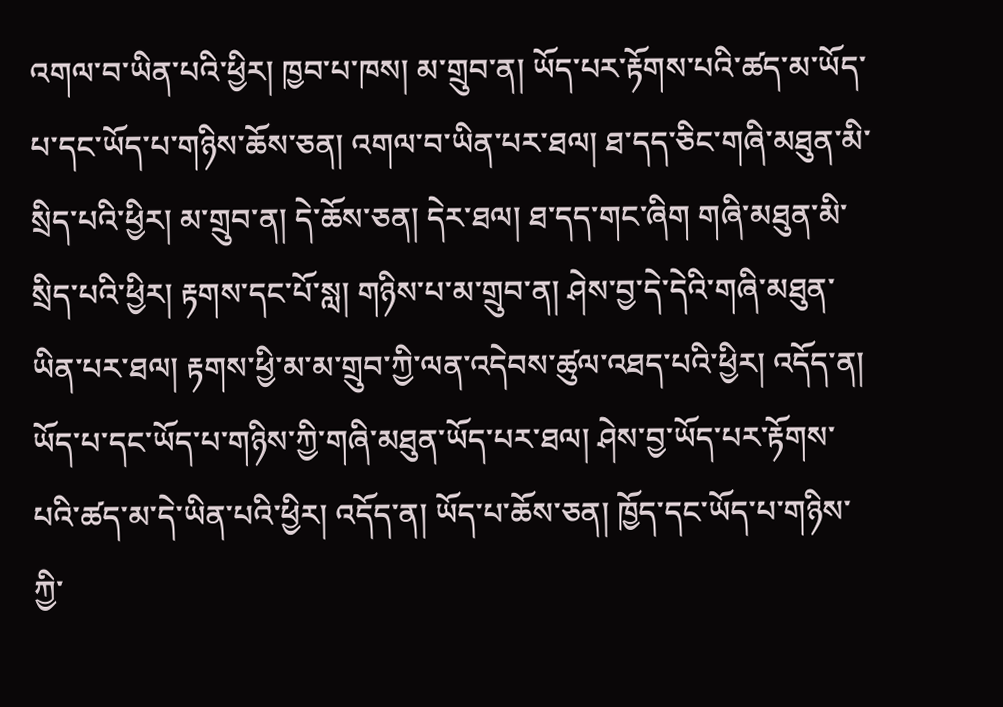འགལ་བ་ཡིན་པའི་ཕྱིར། ཁྱབ་པ་ཁས། མ་གྲུབ་ན། ཡོད་པར་རྟོགས་པའི་ཚད་མ་ཡོད་པ་དང་ཡོད་པ་གཉིས་ཆོས་ཅན། འགལ་བ་ཡིན་པར་ཐལ། ཐ་དད་ཅིང་གཞི་མཐུན་མི་སྲིད་པའི་ཕྱིར། མ་གྲུབ་ན། དེ་ཆོས་ཅན། དེར་ཐལ། ཐ་དད་གང་ཞིག གཞི་མཐུན་མི་སྲིད་པའི་ཕྱིར། རྟགས་དང་པོ་སླ། གཉིས་པ་མ་གྲུབ་ན། ཤེས་བྱ་དེ་དེའི་གཞི་མཐུན་ཡིན་པར་ཐལ། རྟགས་ཕྱི་མ་མ་གྲུབ་ཀྱི་ལན་འདེབས་ཚུལ་འཐད་པའི་ཕྱིར། འདོད་ན། ཡོད་པ་དང་ཡོད་པ་གཉིས་ཀྱི་གཞི་མཐུན་ཡོད་པར་ཐལ། ཤེས་བྱ་ཡོད་པར་རྟོགས་པའི་ཚད་མ་དེ་ཡིན་པའི་ཕྱིར། འདོད་ན། ཡོད་པ་ཆོས་ཅན། ཁྱོད་དང་ཡོད་པ་གཉིས་ཀྱི་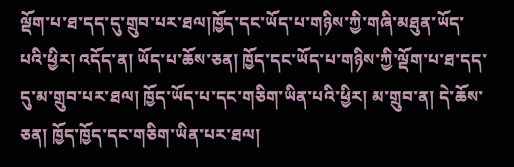ལྡོག་པ་ཐ་དད་དུ་གྲུབ་པར་ཐལ།ཁྱོད་དང་ཡོད་པ་གཉིས་ཀྱི་གཞི་མཐུན་ཡོད་པའི་ཕྱིར། འདོད་ན། ཡོད་པ་ཆོས་ཅན། ཁྱོད་དང་ཡོད་པ་གཉིས་ཀྱི་ལྡོག་པ་ཐ་དད་དུ་མ་གྲུབ་པར་ཐལ། ཁྱོད་ཡོད་པ་དང་གཅིག་ཡིན་པའི་ཕྱིར། མ་གྲུབ་ན། དེ་ཆོས་ཅན། ཁྱོད་ཁྱོད་དང་གཅིག་ཡིན་པར་ཐལ།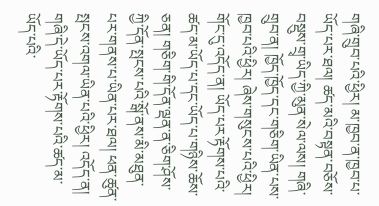གཞི་གྲུབ་པའི་ཕྱིར། མ་ཁྱབ་ན་ཁྱབ་པ་ཡོད་པར་ཐལ། ཚད་མའི་བསྟན་བཅོས་བསྡུས་གྲྭ་ཡིད་ཀྱི་མུན་སེལ་ལས། གཞི་གྲུབ་ན། ཁྱོད་ཁྱོད་དང་གཅིག་ཡིན་པས་ཁྱབ་པའི་ཕྱིར། ཞེས་གསུངས་པའི་ཕྱིར། གོང་དུ་འདོད་ན། ཡོད་པར་རྟོགས་པའི་ཚད་མ་ཡོད་པ་དང་ཡོད་པ་གཉིས་ཆོས་ཅན། གཅིག་གི་དོན་ལྡན་ན་ཅིག་ཤོས་ཀྱི་དོན་སྤངས་པའི་སྒོ་ནས་མི་མཐུན་པར་གནས་པ་ཡིན་པར་ཐལ། ཕན་ཚུན་སྤངས་འགལ་ཡིན་པའི་ཕྱིར། འདོད་ན། གཞི་དེ་ཡོད་པར་རྟོགས་པའི་ཚད་མ་ཡོད་པའི་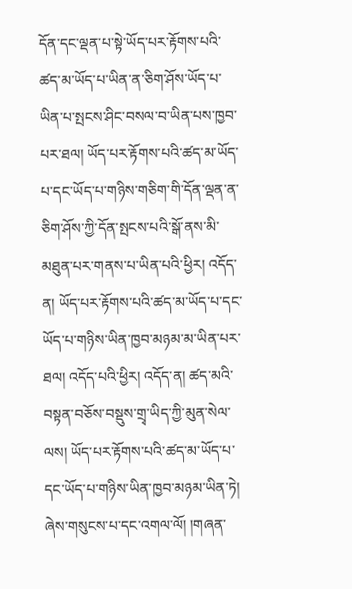དོན་དང་ལྡན་པ་སྟེ་ཡོད་པར་རྟོགས་པའི་ཚད་མ་ཡོད་པ་ཡིན་ན་ཅིག་ཤོས་ཡོད་པ་ཡིན་པ་སྤངས་ཤིང་བསལ་བ་ཡིན་པས་ཁྱབ་པར་ཐལ། ཡོད་པར་རྟོགས་པའི་ཚད་མ་ཡོད་པ་དང་ཡོད་པ་གཉིས་གཅིག་གི་དོན་ལྡན་ན་ཅིག་ཤོས་ཀྱི་དོན་སྤངས་པའི་སྒོ་ནས་མི་མཐུན་པར་གནས་པ་ཡིན་པའི་ཕྱིར། འདོད་ན། ཡོད་པར་རྟོགས་པའི་ཚད་མ་ཡོད་པ་དང་ཡོད་པ་གཉིས་ཡིན་ཁྱབ་མཉམ་མ་ཡིན་པར་ཐལ། འདོད་པའི་ཕྱིར། འདོད་ན། ཚད་མའི་བསྟན་བཅོས་བསྡུས་གྲྭ་ཡིད་ཀྱི་མུན་སེལ་ལས། ཡོད་པར་རྟོགས་པའི་ཚད་མ་ཡོད་པ་དང་ཡོད་པ་གཉིས་ཡིན་ཁྱབ་མཉམ་ཡིན་ཏེ། ཞེས་གསུངས་པ་དང་འགལ་ལོ། །གཞན་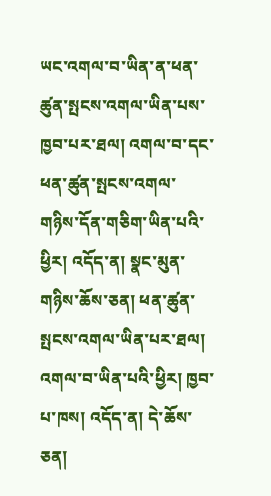ཡང་འགལ་བ་ཡིན་ན་ཕན་ཚུན་སྤངས་འགལ་ཡིན་པས་ཁྱབ་པར་ཐལ། འགལ་བ་དང་ཕན་ཚུན་སྤངས་འགལ་གཉིས་དོན་གཅིག་ཡིན་པའི་ཕྱིར། འདོད་ན། སྣང་མུན་གཉིས་ཆོས་ཅན། ཕན་ཚུན་སྤངས་འགལ་ཡིན་པར་ཐལ། འགལ་བ་ཡིན་པའི་ཕྱིར། ཁྱབ་པ་ཁས། འདོད་ན། དེ་ཆོས་ཅན།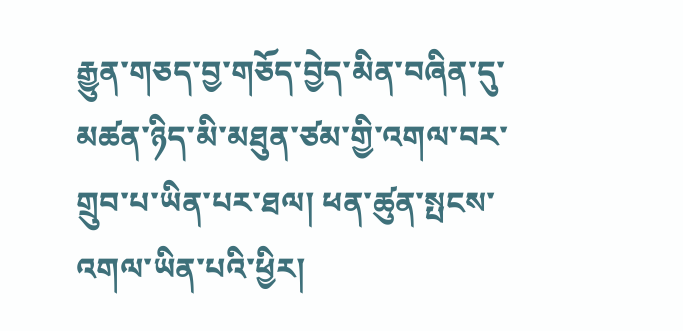རྒྱུན་གཅད་བྱ་གཅོད་བྱེད་མིན་བཞིན་དུ་མཚན་ཉིད་མི་མཐུན་ཙམ་གྱི་འགལ་བར་གྲུབ་པ་ཡིན་པར་ཐལ། ཕན་ཚུན་སྤངས་འགལ་ཡིན་པའི་ཕྱིར།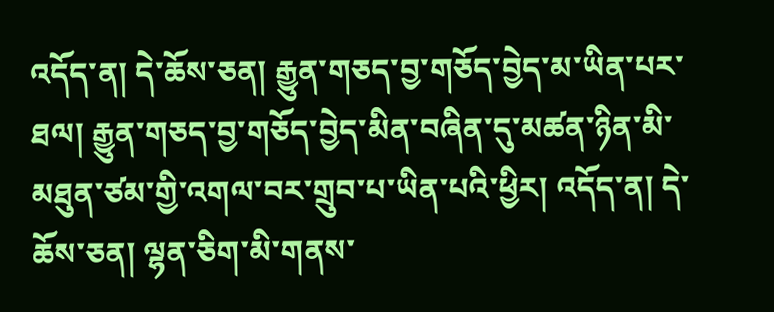འདོད་ན། དེ་ཆོས་ཅན། རྒྱུན་གཅད་བྱ་གཅོད་བྱེད་མ་ཡིན་པར་ཐལ། རྒྱུན་གཅད་བྱ་གཅོད་བྱེད་མིན་བཞིན་དུ་མཚན་ཉིན་མི་མཐུན་ཙམ་གྱི་འགལ་བར་གྲུབ་པ་ཡིན་པའི་ཕྱིར། འདོད་ན། དེ་ཆོས་ཅན། ལྷན་ཅིག་མི་གནས་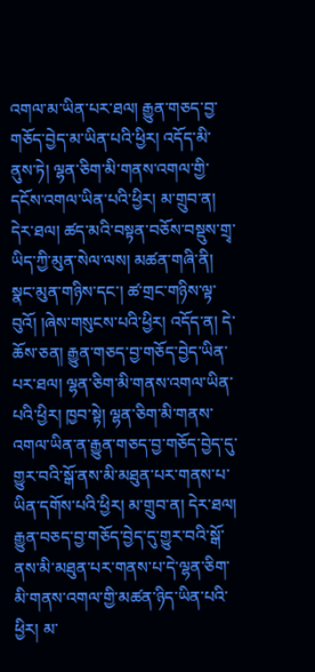འགལ་མ་ཡིན་པར་ཐལ། རྒྱུན་གཅད་བྱ་གཅོད་བྱེད་མ་ཡིན་པའི་ཕྱིར། འདོད་མི་ནུས་ཏེ། ལྷན་ཅིག་མི་གནས་འགལ་གྱི་དངོས་འགལ་ཡིན་པའི་ཕྱིར། མ་གྲུབ་ན། དེར་ཐལ། ཚད་མའི་བསྟན་བཅོས་བསྡུས་གྲྭ་ཡིད་ཀྱི་མུན་སེལ་ལས། མཚན་གཞི་ནི། སྣང་མུན་གཉིས་དང་། ཚ་གྲང་གཉིས་ལྟ་བུའོ། །ཞེས་གསུངས་པའི་ཕྱིར། འདོད་ན། དེ་ཆོས་ཅན། རྒྱུན་གཅད་བྱ་གཅོད་བྱེད་ཡིན་པར་ཐལ། ལྷན་ཅིག་མི་གནས་འགལ་ཡིན་པའི་ཕྱིར། ཁྱབ་སྟེ། ལྷན་ཅིག་མི་གནས་འགལ་ཡིན་ན་རྒྱུན་གཅད་བྱ་གཅོད་བྱེད་དུ་གྱུར་བའི་སྒོ་ནས་མི་མཐུན་པར་གནས་པ་ཡིན་དགོས་པའི་ཕྱིར། མ་གྲུབ་ན། དེར་ཐལ། རྒྱུན་བཅད་བྱ་གཅོད་བྱེད་དུ་གྱུར་བའི་སྒོ་ནས་མི་མཐུན་པར་གནས་པ་དེ་ལྷན་ཅིག་མི་གནས་འགལ་གྱི་མཚན་ཉིད་ཡིན་པའི་ཕྱིར། མ་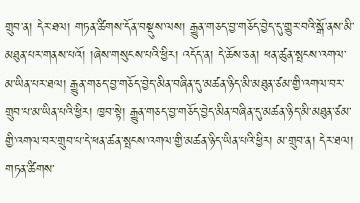གྲུབ་ན། དེར་ཐལ། གཏན་ཚིགས་དོན་བསྡུས་ལས། རྒྱུན་གཅད་བྱ་གཅོད་བྱེད་དུ་གྱུར་བའི་སྒོ་ནས་མི་མཐུན་པར་གནས་པའོ། །ཞེས་གསུངས་པའི་ཕྱིར། འདོད་ན། དེ་ཆོས་ཅན། ཕན་ཚུན་སྤངས་འགལ་མ་ཡིན་པར་ཐལ། རྒྱུན་གཅད་བྱ་གཅོད་བྱེད་མིན་བཞིན་དུ་མཚན་ཉིད་མི་མཐུན་ཙམ་གྱི་འགལ་བར་གྲུབ་པ་མ་ཡིན་པའི་ཕྱིར། ཁྱབ་སྟེ། རྒྱུན་གཅད་བྱ་གཅོད་བྱེད་མིན་བཞིན་དུ་མཚན་ཉིད་མི་མཐུན་ཙམ་གྱི་འགལ་བར་གྲུབ་པ་དེ་ཕན་ཚན་སྤངས་འགལ་གྱི་མཚན་ཉིད་ཡིན་པའི་ཕྱིར། མ་གྲུབ་ན། དེར་ཐལ། གཏན་ཚིགས་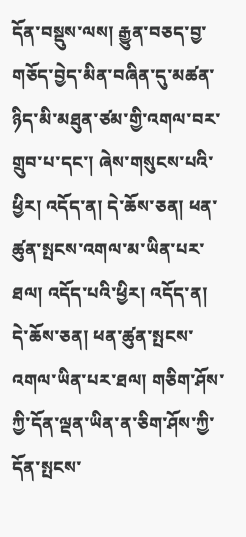དོན་བསྡུས་ལས། རྒྱུན་བཅད་བྱ་གཅོད་བྱེད་མིན་བཞིན་དུ་མཚན་ཉིད་མི་མཐུན་ཙམ་གྱི་འགལ་བར་གྲུབ་པ་དང་། ཞེས་གསུངས་པའི་ཕྱིར། འདོད་ན། དེ་ཆོས་ཅན། ཕན་ཚུན་སྤངས་འགལ་མ་ཡིན་པར་ཐལ། འདོད་པའི་ཕྱིར། འདོད་ན། དེ་ཆོས་ཅན། ཕན་ཚུན་སྤངས་འགལ་ཡིན་པར་ཐལ། གཅིག་ཤོས་ཀྱི་དོན་ལྡན་ཡིན་ན་ཅིག་ཤོས་ཀྱི་དོན་སྤངས་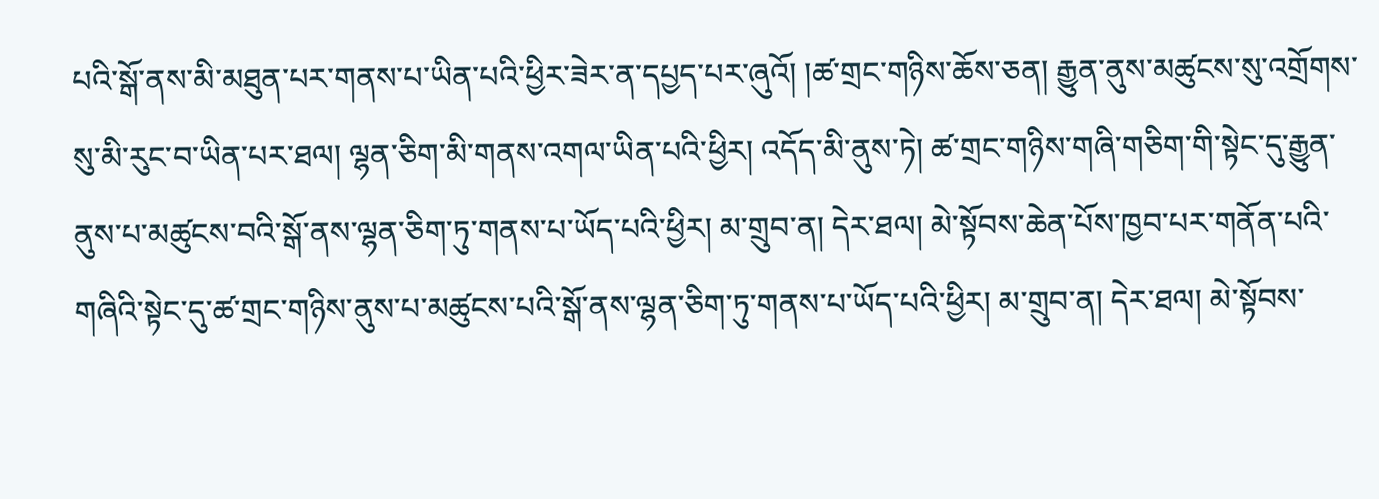པའི་སྒོ་ནས་མི་མཐུན་པར་གནས་པ་ཡིན་པའི་ཕྱིར་ཟེར་ན་དཔྱད་པར་ཞུའོ། །ཚ་གྲང་གཉིས་ཆོས་ཅན། རྒྱུན་ནུས་མཚུངས་སུ་འགྲོགས་སུ་མི་རུང་བ་ཡིན་པར་ཐལ། ལྷན་ཅིག་མི་གནས་འགལ་ཡིན་པའི་ཕྱིར། འདོད་མི་ནུས་ཏེ། ཚ་གྲང་གཉིས་གཞི་གཅིག་གི་སྟེང་དུ་རྒྱུན་ནུས་པ་མཚུངས་བའི་སྒོ་ནས་ལྷན་ཅིག་ཏུ་གནས་པ་ཡོད་པའི་ཕྱིར། མ་གྲུབ་ན། དེར་ཐལ། མེ་སྟོབས་ཆེན་པོས་ཁྱབ་པར་གནོན་པའི་གཞིའི་སྟེང་དུ་ཚ་གྲང་གཉིས་ནུས་པ་མཚུངས་པའི་སྒོ་ནས་ལྷན་ཅིག་ཏུ་གནས་པ་ཡོད་པའི་ཕྱིར། མ་གྲུབ་ན། དེར་ཐལ། མེ་སྟོབས་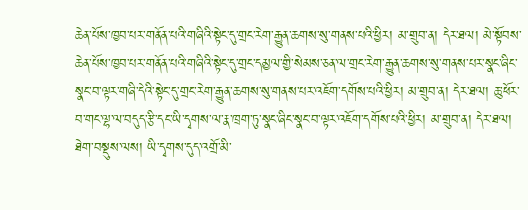ཆེན་པོས་ཁྱབ་པར་གནོན་པའི་གཞིའི་སྟེང་དུ་གྲང་རེག་རྒྱུན་ཆགས་སུ་གནས་པའི་ཕྱིར། མ་གྲུབ་ན། དེར་ཐལ། མེ་སྟོབས་ཆེན་པོས་ཁྱབ་པར་གནོན་པའི་གཞིའི་སྟེང་དུ་གྲང་དམྱལ་གྱི་སེམས་ཅན་ལ་གྲང་རེག་རྒྱུན་ཆགས་སུ་གནས་པར་སྣང་ཞིང་སྣང་བ་ལྟར་གཞི་དེའི་སྟེང་དུ་གྲང་རེག་རྒྱུན་ཆགས་སུ་གནས་པར་འཇོག་དགོས་པའི་ཕྱིར། མ་གྲུབ་ན། དེར་ཐལ། ཆུ་ཕོར་བ་གང་ལྷ་ལ་བདུད་རྩི་དང་ཡི་དྭགས་ལ་རྣ་ཁྲག་ཏུ་སྣང་ཞིང་སྣང་བ་ལྟར་འཇོག་དགོས་པའི་ཕྱིར། མ་གྲུབ་ན། དེར་ཐལ། ཐེག་བསྡུས་ལས། ཡི་དྭགས་དུད་འགྲོ་མི་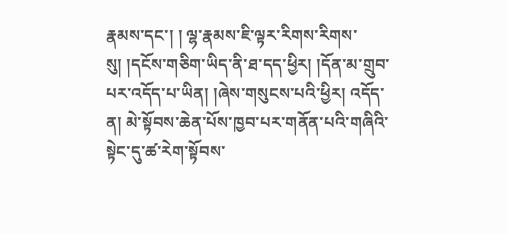རྣམས་དང་། ། ལྷ་རྣམས་ཇི་ལྟར་རིགས་རིགས་སུ། །དངོས་གཅིག་ཡིད་ནི་ཐ་དད་ཕྱིར། །དོན་མ་གྲུབ་པར་འདོད་པ་ཡིན། །ཞེས་གསུངས་པའི་ཕྱིར། འདོད་ན། མེ་སྟོབས་ཆེན་པོས་ཁྱབ་པར་གནོན་པའི་གཞིའི་སྟེང་དུ་ཚ་རེག་སྟོབས་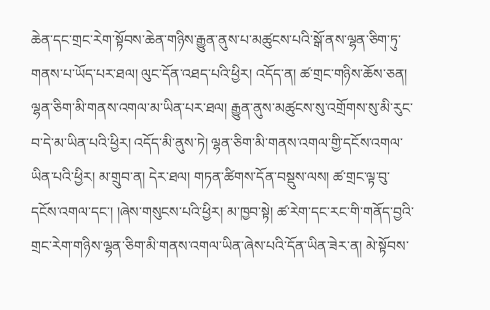ཆེན་དང་གྲང་རེག་སྟོབས་ཆེན་གཉིས་རྒྱུན་ནུས་པ་མཚུངས་པའི་སྒོ་ནས་ལྷན་ཅིག་ཏུ་གནས་པ་ཡོད་པར་ཐལ། ལུང་དོན་འཐད་པའི་ཕྱིར། འདོད་ན། ཚ་གྲང་གཉིས་ཆོས་ཅན། ལྷན་ཅིག་མི་གནས་འགལ་མ་ཡིན་པར་ཐལ། རྒྱུན་ནུས་མཚུངས་སུ་འགྲོགས་སུ་མི་རུང་བ་དེ་མ་ཡིན་པའི་ཕྱིར། འདོད་མི་ནུས་ཏེ། ལྷན་ཅིག་མི་གནས་འགལ་གྱི་དངོས་འགལ་ཡིན་པའི་ཕྱིར། མ་གྲུབ་ན། དེར་ཐལ། གཏན་ཚིགས་དོན་བསྡུས་ལས། ཚ་གྲང་ལྟ་བུ་དངོས་འགལ་དང་། །ཞེས་གསུངས་པའི་ཕྱིར། མ་ཁྱབ་སྟེ། ཚ་རེག་དང་རང་གི་གནོད་བྱའི་གྲང་རེག་གཉིས་ལྷན་ཅིག་མི་གནས་འགལ་ཡིན་ཞེས་པའི་དོན་ཡིན་ཟེར་ན། མེ་སྟོབས་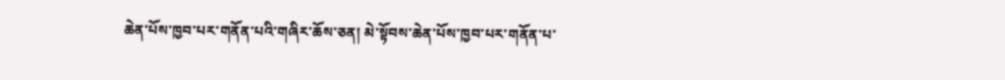ཆེན་པོས་ཁྱབ་པར་གནོན་པའི་གཞིར་ཆོས་ཅན། མེ་སྟོབས་ཆེན་པོས་ཁྱབ་པར་གནོན་པ་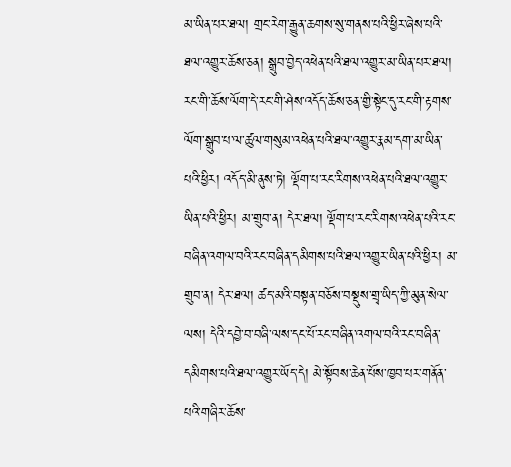མ་ཡིན་པར་ཐལ། གྲང་རེག་རྒྱུན་ཆགས་སུ་གནས་པའི་ཕྱིར་ཞེས་པའི་ཐལ་འགྱུར་ཆོས་ཅན། སྒྲུབ་བྱེད་འཕེན་པའི་ཐལ་འགྱུར་མ་ཡིན་པར་ཐལ། རང་གི་ཆོས་ལོག་དེ་རང་གི་ཤེས་འདོད་ཆོས་ཅན་གྱི་སྟེང་དུ་རང་གི་རྟགས་ལོག་སྒྲུབ་པ་ལ་ཚུལ་གསུམ་འཕེན་པའི་ཐལ་འགྱུར་རྣམ་དག་མ་ཡིན་པའི་ཕྱིར། འདོད་མི་ནུས་ཏེ། ལྡོག་པ་རང་རིགས་འཕེན་པའི་ཐལ་འགྱུར་ཡིན་པའི་ཕྱིར། མ་གྲུབ་ན། དེར་ཐལ། ལྡོག་པ་རང་རིགས་འཕེན་པའི་རང་བཞིན་འགལ་བའི་རང་བཞིན་དམིགས་པའི་ཐལ་འགྱུར་ཡིན་པའི་ཕྱིར། མ་གྲུབ་ན། དེར་ཐལ། ཚད་མའི་བསྟན་བཅོས་བསྡུས་གྲྭ་ཡིད་ཀྱི་མུན་སེལ་ལས། དེའི་དབྱེ་བ་བཞི་ལས་དང་པོ་རང་བཞིན་འགལ་བའི་རང་བཞིན་དམིགས་པའི་ཐལ་འགྱུར་ཡོད་དེ། མེ་སྟོབས་ཆེན་པོས་ཁྱབ་པར་གནོན་པའི་གཞིར་ཆོས་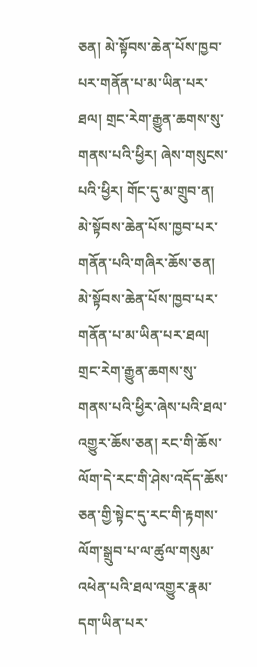ཅན། མེ་སྟོབས་ཆེན་པོས་ཁྱབ་པར་གནོན་པ་མ་ཡིན་པར་ཐལ། གྲང་རེག་རྒྱུན་ཆགས་སུ་གནས་པའི་ཕྱིར། ཞེས་གསུངས་པའི་ཕྱིར། གོང་དུ་མ་གྲུབ་ན། མེ་སྟོབས་ཆེན་པོས་ཁྱབ་པར་གནོན་པའི་གཞིར་ཆོས་ཅན། མེ་སྟོབས་ཆེན་པོས་ཁྱབ་པར་གནོན་པ་མ་ཡིན་པར་ཐལ། གྲང་རེག་རྒྱུན་ཆགས་སུ་གནས་པའི་ཕྱིར་ཞེས་པའི་ཐལ་འགྱུར་ཆོས་ཅན། རང་གི་ཆོས་ལོག་དེ་རང་གི་ཤེས་འདོད་ཆོས་ཅན་གྱི་སྟེང་དུ་རང་གི་རྟགས་ལོག་སྒྲུབ་པ་ལ་ཚུལ་གསུམ་འཕེན་པའི་ཐལ་འགྱུར་རྣམ་དག་ཡིན་པར་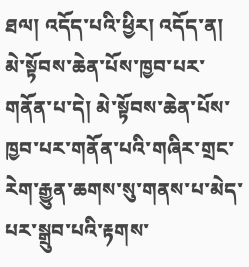ཐལ། འདོད་པའི་ཕྱིར། འདོད་ན། མེ་སྟོབས་ཆེན་པོས་ཁྱབ་པར་གནོན་པ་དེ། མེ་སྟོབས་ཆེན་པོས་ཁྱབ་པར་གནོན་པའི་གཞིར་གྲང་རེག་རྒྱུན་ཆགས་སུ་གནས་པ་མེད་པར་སྒྲུབ་པའི་རྟགས་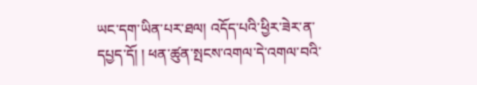ཡང་དག་ཡིན་པར་ཐལ། འདོད་པའི་ཕྱིར་ཟེར་ན་དཔྱད་དོ། ། ཕན་ཚུན་སྤངས་འགལ་དེ་འགལ་བའི་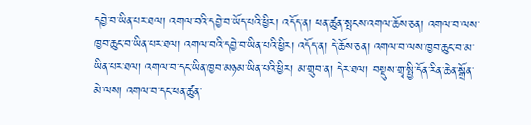དབྱེ་བ་ཡིན་པར་ཐལ། འགལ་བའི་དབྱེ་བ་ཡོད་པའི་ཕྱིར། འདོད་ན། ཕན་ཚུན་སྤངས་འགལ་ཆོས་ཅན། འགལ་བ་ལས་ཁྱབ་ཆུང་བ་ཡིན་པར་ཐལ། འགལ་བའི་དབྱེ་བ་ཡིན་པའི་ཕྱིར། འདོད་ན། དེ་ཆོས་ཅན། འགལ་བ་ལས་ཁྱབ་ཆུང་བ་མ་ཡིན་པར་ཐལ། འགལ་བ་དང་ཡིན་ཁྱབ་མཉམ་ཡིན་པའི་ཕྱིར། མ་གྲུབ་ན། དེར་ཐལ། བསྡུས་གྲྭ་སྤྱི་དོན་རིན་ཆེན་སྒྲོན་མེ་ལས། འགལ་བ་དང་ཕན་ཚུན་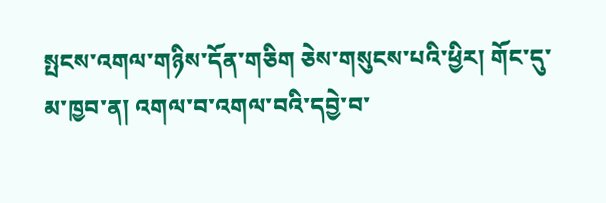སྤངས་འགལ་གཉིས་དོན་གཅིག ཅེས་གསུངས་པའི་ཕྱིར། གོང་དུ་མ་ཁྱབ་ན། འགལ་བ་འགལ་བའི་དབྱེ་བ་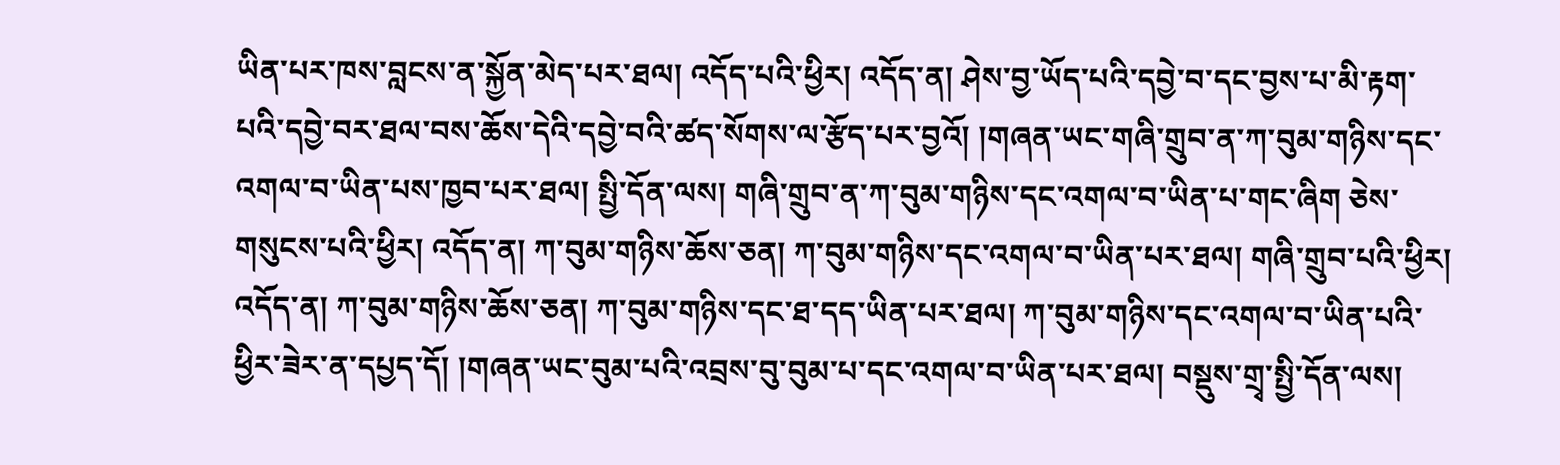ཡིན་པར་ཁས་བླངས་ན་སྐྱོན་མེད་པར་ཐལ། འདོད་པའི་ཕྱིར། འདོད་ན། ཤེས་བྱ་ཡོད་པའི་དབྱེ་བ་དང་བྱས་པ་མི་རྟག་པའི་དབྱེ་བར་ཐལ་བས་ཆོས་དེའི་དབྱེ་བའི་ཚད་སོགས་ལ་རྩོད་པར་བྱའོ། །གཞན་ཡང་གཞི་གྲུབ་ན་ཀ་བུམ་གཉིས་དང་འགལ་བ་ཡིན་པས་ཁྱབ་པར་ཐལ། སྤྱི་དོན་ལས། གཞི་གྲུབ་ན་ཀ་བུམ་གཉིས་དང་འགལ་བ་ཡིན་པ་གང་ཞིག ཅེས་གསུངས་པའི་ཕྱིར། འདོད་ན། ཀ་བུམ་གཉིས་ཆོས་ཅན། ཀ་བུམ་གཉིས་དང་འགལ་བ་ཡིན་པར་ཐལ། གཞི་གྲུབ་པའི་ཕྱིར། འདོད་ན། ཀ་བུམ་གཉིས་ཆོས་ཅན། ཀ་བུམ་གཉིས་དང་ཐ་དད་ཡིན་པར་ཐལ། ཀ་བུམ་གཉིས་དང་འགལ་བ་ཡིན་པའི་ཕྱིར་ཟེར་ན་དཔྱད་དོ། །གཞན་ཡང་བུམ་པའི་འབྲས་བུ་བུམ་པ་དང་འགལ་བ་ཡིན་པར་ཐལ། བསྡུས་གྲྭ་སྤྱི་དོན་ལས།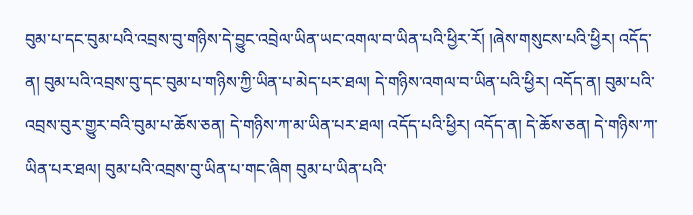བུམ་པ་དང་བུམ་པའི་འབྲས་བུ་གཉིས་དེ་བྱུང་འབྲེལ་ཡིན་ཡང་འགལ་བ་ཡིན་པའི་ཕྱིར་རོ། །ཞེས་གསུངས་པའི་ཕྱིར། འདོད་ན། བུམ་པའི་འབྲས་བུ་དང་བུམ་པ་གཉིས་ཀྱི་ཡིན་པ་མེད་པར་ཐལ། དེ་གཉིས་འགལ་བ་ཡིན་པའི་ཕྱིར། འདོད་ན། བུམ་པའི་འབྲས་བུར་གྱུར་བའི་བུམ་པ་ཆོས་ཅན། དེ་གཉིས་ཀ་མ་ཡིན་པར་ཐལ། འདོད་པའི་ཕྱིར། འདོད་ན། དེ་ཆོས་ཅན། དེ་གཉིས་ཀ་ཡིན་པར་ཐལ། བུམ་པའི་འབྲས་བུ་ཡིན་པ་གང་ཞིག བུམ་པ་ཡིན་པའི་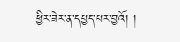ཕྱིར་ཟེར་ན་དཔྱད་པར་བྱའོ། །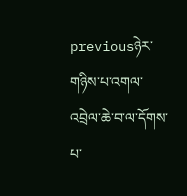previousཉེར་གཉིས་པ་འགལ་འབྲེལ་ཆེ་བ་ལ་དོགས་པ་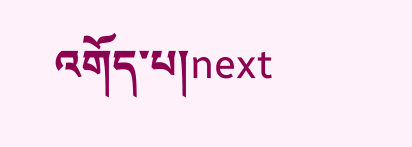འགོད་པ།next